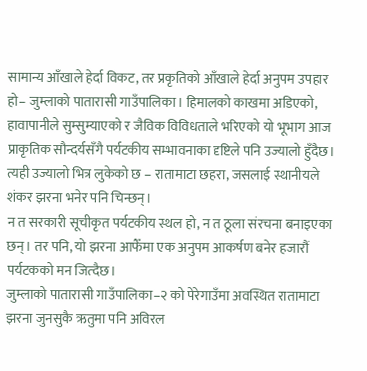सामान्य आँखाले हेर्दा विकट, तर प्रकृतिको आँखाले हेर्दा अनुपम उपहार हो– जुम्लाको पातारासी गाउँपालिका। हिमालको काखमा अडिएको, हावापानीले सुम्सुम्याएको र जैविक विविधताले भरिएको यो भूभाग आज प्राकृतिक सौन्दर्यसँगै पर्यटकीय सम्भावनाका दृष्टिले पनि उज्यालो हुँदैछ। त्यही उज्यालो भित्र लुकेको छ – रातामाटा छहरा, जसलाई स्थानीयले शंकर झरना भनेर पनि चिन्छन्।
न त सरकारी सूचीकृत पर्यटकीय स्थल हो, न त ठूला संरचना बनाइएका छन्। तर पनि, यो झरना आफैँमा एक अनुपम आकर्षण बनेर हजारौं पर्यटकको मन जित्दैछ।
जुम्लाको पातारासी गाउँपालिका–२ को पेरेगाउँमा अवस्थित रातामाटा झरना जुनसुकै ऋतुमा पनि अविरल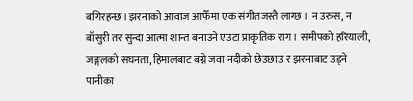बगिरहन्छ। झरनाको आवाज आफैँमा एक संगीतजस्तै लाग्छ । न उरुस, न बाँसुरी तर सुन्दा आत्मा शान्त बनाउने एउटा प्राकृतिक राग। समीपको हरियाली, जङ्गलको सघनता, हिमालबाट बग्ने जवा नदीको छेउछाउ र झरनाबाट उड्ने पानीका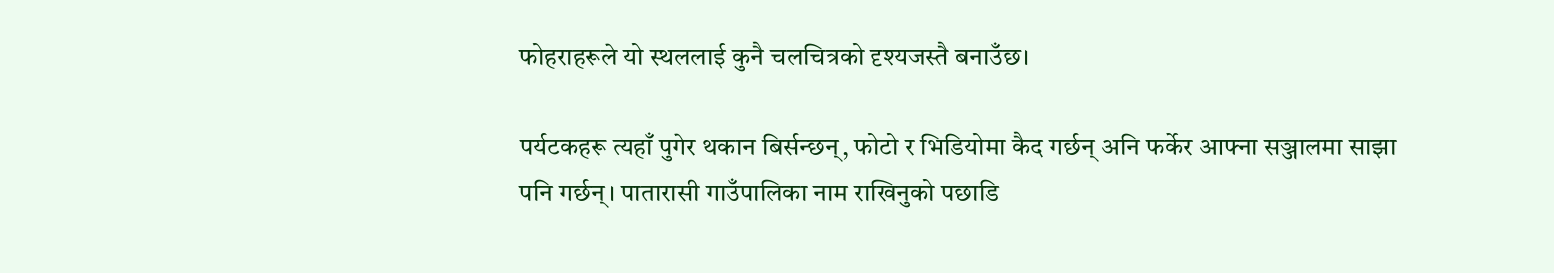फोहराहरूले यो स्थललाई कुनै चलचित्रको दृश्यजस्तै बनाउँछ।

पर्यटकहरू त्यहाँ पुगेर थकान बिर्सन्छन्, फोटो र भिडियोमा कैद गर्छन् अनि फर्केर आफ्ना सञ्जालमा साझा पनि गर्छन्। पातारासी गाउँपालिका नाम राखिनुको पछाडि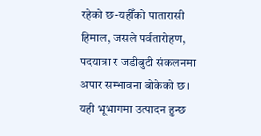रहेको छ-यहीँको पातारासी हिमाल, जसले पर्वतारोहण, पदयात्रा र जडीबुटी संकलनमा अपार सम्भावना बोकेको छ। यही भूभागमा उत्पादन हुन्छ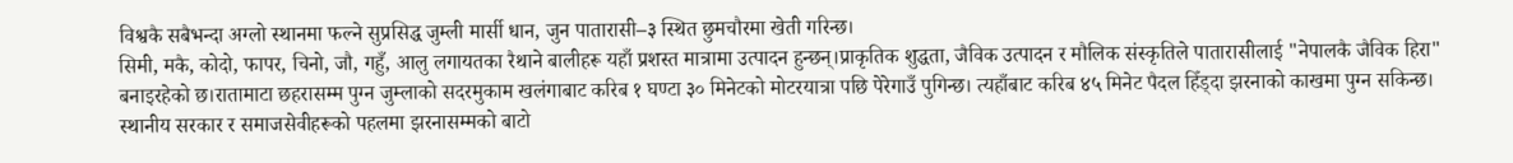विश्वकै सबैभन्दा अग्लो स्थानमा फल्ने सुप्रसिद्ध जुम्ली मार्सी धान, जुन पातारासी–३ स्थित छुमचौरमा खेती गरिन्छ।
सिमी, मकै, कोदो, फापर, चिनो, जौ, गहुँ, आलु लगायतका रैथाने बालीहरू यहाँ प्रशस्त मात्रामा उत्पादन हुन्छन्।प्राकृतिक शुद्धता, जैविक उत्पादन र मौलिक संस्कृतिले पातारासीलाई "नेपालकै जैविक हिरा" बनाइरहेको छ।रातामाटा छहरासम्म पुग्न जुम्लाको सदरमुकाम खलंगाबाट करिब १ घण्टा ३० मिनेटको मोटरयात्रा पछि पेरेगाउँ पुगिन्छ। त्यहाँबाट करिब ४५ मिनेट पैदल हिँड्दा झरनाको काखमा पुग्न सकिन्छ।
स्थानीय सरकार र समाजसेवीहरूको पहलमा झरनासम्मको बाटो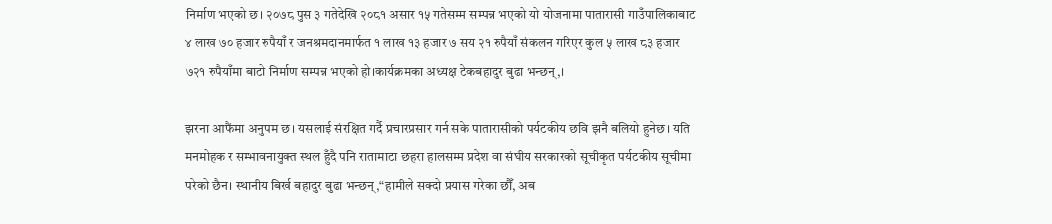निर्माण भएको छ। २०७८ पुस ३ गतेदेखि २०८१ असार १५ गतेसम्म सम्पन्न भएको यो योजनामा पातारासी गाउँपालिकाबाट ४ लाख ७० हजार रुपैयाँ र जनश्रमदानमार्फत १ लाख १३ हजार ७ सय २१ रुपैयाँ संकलन गरिएर कुल ५ लाख ८३ हजार ७२१ रुपैयाँमा बाटो निर्माण सम्पन्न भएको हो।कार्यक्रमका अध्यक्ष टेकबहादुर बुढा भन्छन्,।

झरना आफैंमा अनुपम छ। यसलाई संरक्षित गर्दै प्रचारप्रसार गर्न सके पातारासीको पर्यटकीय छवि झनै बलियो हुनेछ। यति मनमोहक र सम्भावनायुक्त स्थल हुँदै पनि रातामाटा छहरा हालसम्म प्रदेश वा संघीय सरकारको सूचीकृत पर्यटकीय सूचीमा परेको छैन। स्थानीय बिर्ख बहादुर बुढा भन्छन्,“हामीले सक्दो प्रयास गरेका छौँ, अब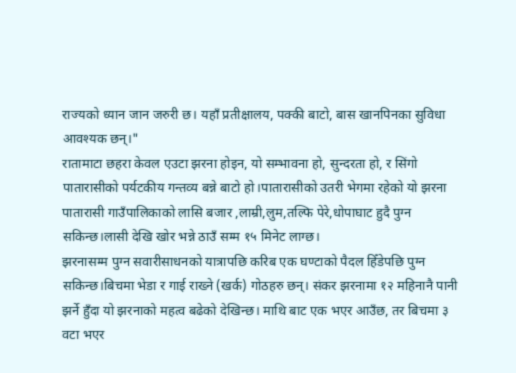राज्यको ध्यान जान जरुरी छ। यहाँ प्रतीक्षालय, पक्की बाटो, बास खानपिनका सुविधा आवश्यक छन्।"
रातामाटा छहरा केवल एउटा झरना होइन, यो सम्भावना हो, सुन्दरता हो, र सिंगो पातारासीको पर्यटकीय गन्तव्य बन्ने बाटो हो।पातारासीको उतरी भेगमा रहेको यो झरना पातारासी गाउँपालिकाको लासि बजार ,लाम्री,लुम,तल्फि पेरे,धोपाघाट हुदै पुग्न सकिन्छ।लासी देखि खोर भन्ने ठाउँ सम्म १५ मिनेट लाग्छ।
झरनासम्म पुग्न सवारीसाधनको यात्रापछि करिब एक घण्टाको पैदल हिँडेपछि पुग्न सकिन्छ।बिचमा भेडा र गाई राख्ने (खर्क) गोठहरु छन्। संकर झरनामा १२ महिनानै पानी झर्ने हुँदा यो झरनाको महत्व बढेको देखिन्छ। माथि बाट एक भएर आउँछ, तर बिचमा ३ वटा भएर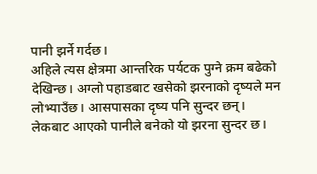पानी झर्ने गर्दछ।
अहिले त्यस क्षेत्रमा आन्तरिक पर्यटक पुग्ने क्रम बढेको देखिन्छ। अग्लो पहाडबाट खसेको झरनाको दृष्यले मन लोभ्याउँछ। आसपासका दृष्य पनि सुन्दर छन्। लेकबाट आएको पानीले बनेको यो झरना सुन्दर छ।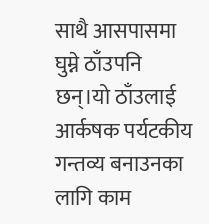साथै आसपासमा घुम्ने ठाँउपनि छन्।यो ठाँउलाई आर्कषक पर्यटकीय गन्तव्य बनाउनका लागि काम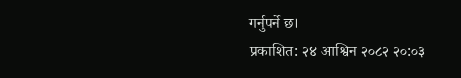गर्नुपर्ने छ।
प्रकाशित: २४ आश्विन २०८२ २०:०३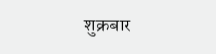शुक्रबार